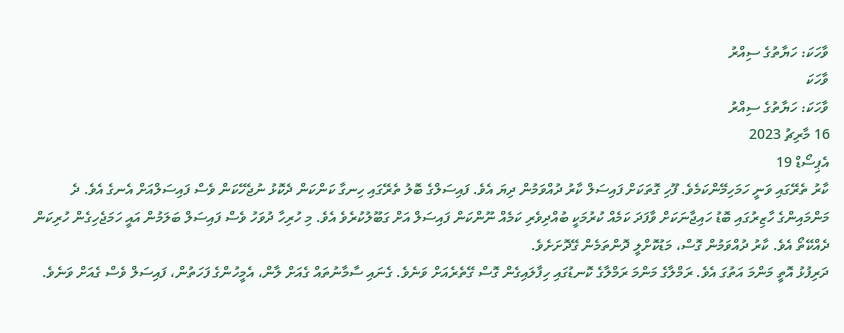ވާހަކަ: ހަޔާތުގެ ސިއްރު
ވާހަކަ
ވާހަކަ: ހަޔާތުގެ ސިއްރު
16 މާރިޗު 2023
އެޕިސޯޑް 19
ކާރު ތެރޭގައި ވަނީ ހަމަހިމޭންކަމެވެ. ފޫހި ގޮތަކަށް ފައިސަލް ކާރު ދުއްވަމުން ދިޔަ އެވެ. ފައިސަލްގެ ބޮލު ތެރޭގައި ހިނގާ ކަންކަން ދެކޮޅު ނުޖެހޭކަން ވެސް ފައިސަލްއަށް އެނގެ އެވެ. ދެ މަންމައިންގެ ހާޒިރުގައި ބޮޑު ހައިޖާނަކަށް ވާފަދަ ކަމެއް ކުރުމަކީ ބުއްދިވެރި ކަމެއް ނޫންކަން ފައިސަލް އަށް ގަބޫލުކުރެވެ އެވެ. މި ހުރިހާ ދުވަހު ވެސް ފައިސަލް ބަލަމުން އައީ ހަމަޖެހިގެން ހުރިކަން ދެއްކޭތޯ އެވެ. ކާރު ދުއްވަމުން ގޮސް، މަޑުކޮށްލީ ދޮންތަމެން ގޭދޮށަށެވެ.
ދަރިފުޅު އޮތީ މަންމަ އަތުގަ އެވެ. ރަމްލާގެ މަންމަ ރަމްލާގެ ކޮނޑުގައި ހިފާލައިގެން ގޮސް ގޭތެރެއަށް ވަނެވެ. ގެނައި ސާމާނުތައް ގެއަށް ލާން، އެމީހުންގެ ފަހަތުން، ފައިސަލް ވެސް ގެއަށް ވަނެވެ.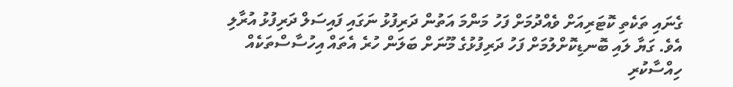ގެނައި ތަކެތި ކޮޓަރިއަށް ވެއްދުމަށް ފަހު މަންމަ އަތުން ދަރިފުޅު ނަގައި ފައިސަލް ދަރިފުޅު އުރާލި އެވެ. ގަޔާ ލައި ބޮނޑިކޮށްލުމަށް ފަހު ދަރިފުޅުގެ މޫނަށް ބަލަން ހުރެ އެތައް އިހުސާސްތަކެއް ހިއްސާކުރި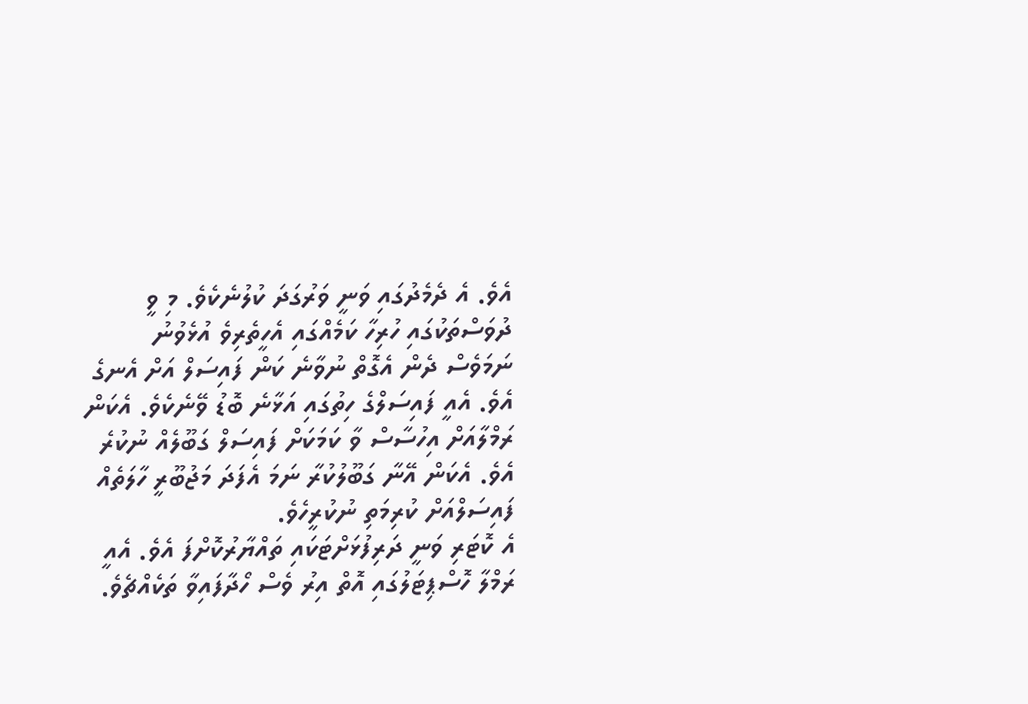އެވެ. އެ ދެމެދުގައި ވަނީ ވަރުގަދަ ކުލުނެކެވެ. މި ވީ ދުވަސްތަކުގައި ހުރިހާ ކަމެއްގައި އެހީތެރިވެ އުޅެވުނު ނަމަވެސް ދެން އެގޮތް ނުވާނެ ކަން ފައިސަލް އަށް އެނގެ އެވެ. އެއީ ފައިސަލްގެ ހިތުގައި އަޅާނެ ބޮޑު ވޭނެކެވެ. އެކަން ރަމްލާއަށް އިހުސާސް ވާ ކަމަކަށް ފައިސަލް ގަބޫލެއް ނުކުރެ އެވެ. އެކަން އޭނާ ގަބޫލުކުރާ ނަމަ އެފަދަ މަޖުބޫރީ ހާލަތެއް ފައިސަލްއަށް ކުރިމަތި ނުކުރީހެވެ.
އެ ކޮޓަރި ވަނީ ދަރިފުޅަށްޓަކައި ތައްޔާރުކޮށްފަ އެވެ. އެއީ ރަމްލާ ހޮސްޕިޓަލުގައި އޮތް އިރު ވެސް ހޯދާފައިވާ ތަކެއްޗެވެ.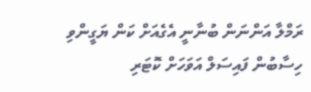ރަމްލާ އަންނަން ބުނާނީ އެގެއަށް ކަން ޔަގީންވި ހިސާބުން ފައިސަލް އަވަހަށް ކޮޓަރި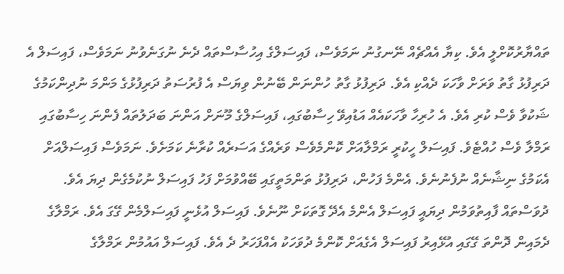ތައްޔާރުކޮށްލީ އެވެ. ކިޔާ އެއްޗެއް ނޭނގުނު ނަމަވެސް، ފައިސަލްގެ އިހުސާސްތައް ދެނެ ނުގަނެވުނު ނަމަވެސް، ފައިސަލް އެ ދަރިފުޅު ގާތު ވަރަށް ވާހަކަ ދެއްކި އެވެ. ދަރިފުޅު ގާތު ހުންނަން ބޭނުން ވިޔަސް އެ ފުރުސަތު ދަރިފުޅުގެ މަންމަ ނުދިންކަމުގެ ޝަކުވާ ވެސް ކުރި އެވެ. އެ ހުރިހާ ވާހަކައެއް އަޑުއިވޭ ހިސާބުގައި، ފައިސަލްގެ މޫނަށް އަންނަ ބަދަލުތައް ފެންނަ ހިސާބުގައި ރަމްލާ ވެސް ހުއްޓެވެ. ފައިސަލް ހީކުރީ ރަމްލާއަށް ކޮންމެވެސް ވަރެއްގެ އަސަރެއް ކުރާނެ ކަމަށެވެ. ނަމަވެސް ފައިސަލްއަށް އެކަމުގެ ނިޝާނެއް ނުފެނުނެވެ. އެންމެ ފަހުން، ދަރިފުޅު ތަންމަތީގައި ބޭއްވުމަށް ފަހު ފައިސަލް ނުކުމެގެން ދިޔަ އެވެ.
ދުވަސްތައް ފާއިތުވަމުން ދިޔައީ ފައިސަލް އެންމެ އެދޭ ގޮތަކަށް ނޫނެވެ. ފައިސަލް އުޅެނީ ފައިސަލްމެން ގޭގަ އެވެ. ރަމްލާގެ ދެމައިން ދޮންތަ ގޭގައި އުޅޭއިރު ފައިސަލް އެގެއަށް ކޮންމެ ދުވަހަކު އެއްފަހަރު ދެ އެވެ. ފައިސަލް އައުމުން ރަމްލާގެ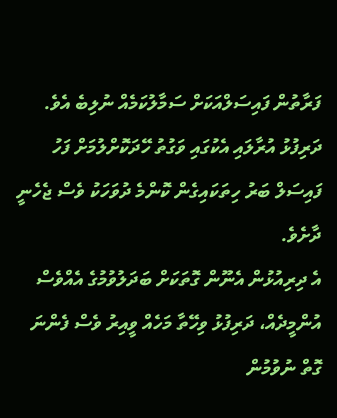ފަރާތުން ފައިސަލްއަކަށް ސަމާލުކަމެއް ނުލިބެ އެވެ. ދަރިފުޅު އުރާލައި އެކުގައި ވަގުތު ހޭދަކޮށްލުމަށް ފަހު ފައިސަލް ބަރު ހިތަކައިގެން ކޮންމެ ދުވަހަކު ވެސް ޖެހެނީ ދާށެވެ.
އެ ދިރިއުޅުން އެނޫން ގޮތަކަށް ބަދަލުވުމުގެ އެއްވެސް އުންމީދެއް، ދަރިފުޅު ވިހޭތާ މަހެއް ވީއިރު ވެސް ފެންނަ ގޮތް ނުވުމުން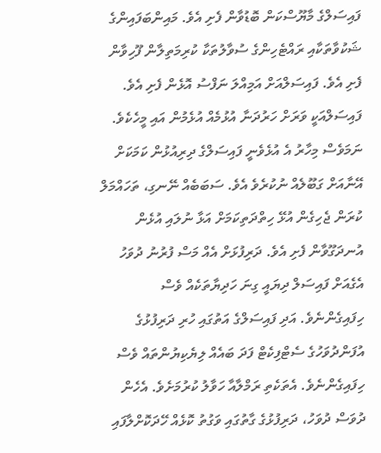ފައިސަލްގެ މާޔޫސްކަން ބޮޑުވާން ފެށި އެވެ. މައިންބަފައިންގެ ޝަކުވާތަކާއި ރައްޓެހިންގެ ސުވާލުތަކާ ކުރިމަތިލާން ފޫހިވާން ފެށި އެވެ. ފައިސަލްއަށް އަމިއްލަ ނަފްސު އޮޅެން ފެށި އެވެ. ފައިސަލްއަކީ ވަރަށް ހަރުދަނާ އުޅުމެއް އުޅެމުން އައި މީހެކެވެ. ނަމަވެސް މިހާރު އެ އުޅެވެނީ ފައިސަލްގެ ދިރިއުޅުން ކަމަކަށް އޭނާއަށް ގަބޫލެއް ނުކުރެވެ އެވެ. ސަބަބެއް ނޭނގި، ތަހައްމަލް ކުރަން ޖެހިގެން އުޅޭ ހިތްދަތިކަމަށް އަޅާ ނުލައި އުޅެން އުނދަގޫވާން ފެށި އެވެ. ދަރިފުޅަށް އެއް މަސް ފުރުނު ދުވަހު އެގެއަށް ފައިސަލް ދިޔައީ ގިނަ ހަދިޔާތަކެއް ވެސް ހިފައިގެންނެވެ. އަދި ފައިސަލްގެ އަތުގައި ހުރި ދަރިފުޅުގެ އުފަންދުވަހުގެ ސެޓްފިކެޓް ފަދަ ބައެއް ލިޔެކިޔުންތައް ވެސް ހިފައިގެންނެވެ. އެތަކެތި ރަމްލާއާ ހަވާލު ކުރުމަށެވެ. އެހެން ދުވަސް ދުވަހު، ދަރިފުޅުގެ ގާތުގައި ވަގުތު ކޮޅެއް ހޭދަކޮށްލާފައި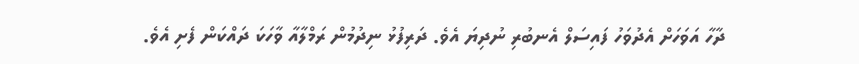ދާހާ އަވަހަށް އެދުވަހު ފައިސަލް އެނބުރި ނުދިޔަ އެވެ. ދަރިފުޅު ނިދުމުން ރަމްލާއާ ވާހަކަ ދައްކަން ފެށި އެވެ.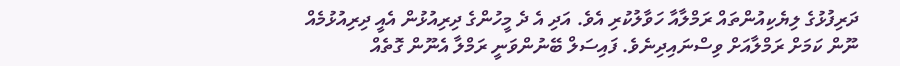ދަރިފުޅުގެ ލިޔެކިއުންތައް ރަމްލާއާ ހަވާލުކުރި އެވެ. އަދި އެ ދެ މީހުންގެ ދިރިއުޅުން އެއީ ދިރިއުޅުމެއް ނޫން ކަމަށް ރަމްލާއަށް ވިސްނައިދިނެވެ. ފައިސަލް ބޭނުންވަނީ ރަމްލާ އެނޫން ގޮތެއް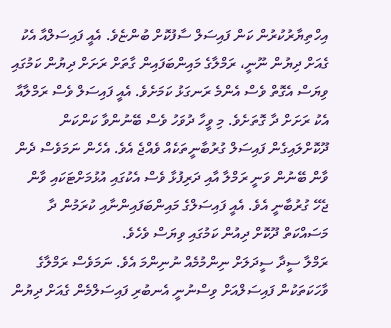އިހްތިޔާރުކުރުން ކަން ފައިސަލް ސާފުކޮށް ބުންޏެވެ. އެއީ ފައިސަލްއާ އެކު ގެއަށް ދިޔުން ނޫނީ، ރަމްލާގެ މައިންބަފައިން ގާތަށް ރަށަށް ދިޔުން ކަމުގައި ވިޔަސް އެގޮތް ވެސް އެންމެ ރަނގަޅު ކަމަށެވެ. އެއީ ފައިސަލް ވެސް ރަމްލާއާ އެކު ރަށަށް ދާ ގޮތަށެވެ. މި ވީހާ ދުވަހު ވެސް ބޭނުންވާ ކަންކަން ދޫކޮށްލައިގެން ފައިސަލް ގުރުބާނީތަކެއް ވެއްޖެ އެވެ. އެހެން ނަމަވެސް ދެން ވާން ބޭނުން ވަނީ ރަމްލާ އާއި ދަރިފުޅާ ވެސް އެކުގައި އުޅުމަށްޓަކައި ވާން ޖެހޭ ގުރުބާނީ އެވެ. އެއީ ފައިސަލްގެ މައިންބަފައިންނާއި ކުރަމުން ދާ މަސައްކަތް ދޫކޮށް ދިއުން ކަމުގައި ވިޔަސް ވެހެވެ.
ރަމްލާ ސީދާ ސީދަލަށް ނިންމުމެއް ނުނިންމަ އެވެ. ނަމަވެސް ރަމްލާގެ ވާހަކަތަކުން ފައިސަލްއަށް ވިސްނުނީ އެނބުރި ފައިސަލްމެން ގެއަށް ދިޔުން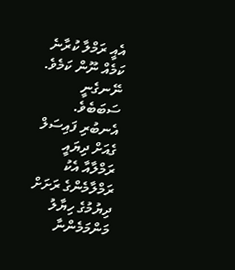އެއީ ރަމްލާ ކުރާނެ ކަމެއް ނޫން ކަމެވެ. ނޭނގެނީ ސަބަބެވެ. އެނބުރި ފައިސަލް ގެއަށް ދިޔައީ ރަމްލާއާ އެކު ރަމްލާމެންގެ ރަށަށް ދިޔުމުގެ ހިޔާލު މަންމަމެންނާ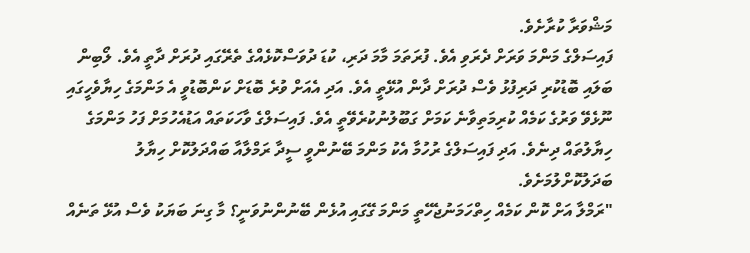މަޝްވަރާ ކުރާށެވެ.
ފައިސަލްގެ މަންމަ ވަރަށް ދެރަވި އެވެ. ފުރަތަމަ މާމަ ދަރި، ކުޑަ ދުވަސްކޮޅެއްގެ ތެރޭގައި ދުރަށް ދާތީ އެވެ. ލޯބިން ބަލައި ބޮޑުކުރި ދަރިފުޅު ވެސް ދުރަށް ދާން އުޅޭތީ އެވެ. އަދި އެއަށް ވުރެ ބޮޑަށް ކަންބޮޑުވީ އެ މަންމަގެ ހިޔާވެހީގައި ނޫޅެވޭ ވަރުގެ ކަމެއް ކުރިމަތިވާނެ ކަމަށް ގަބޫލުނުކުރެވޭތީ އެވެ. ފައިސަލްގެ ވާހަކަތައް އަޑުއެހުމަށް ފަހު މަންމަގެ ހިޔާލުތައް ދިނެވެ. އަދި ފައިސަލްގެ ރުހުމާ އެކު މަންމަ ބޭނުންވީ ސީދާ ރަމްލާއާ ބައްދަލުކޮށް ހިޔާލު ބަދަލުކޮށްލުމަށެވެ.
"ރަމްލާ އަށް ކޮން ކަމެއް ހިތްހަމަނުޖެހޭތީ މަންމަ ގޭގައި އުޅެން ބޭނުންނުވަނީ؟ މާ ގިނަ ބަޔަކު ވެސް އުޅޭ ތަނެއް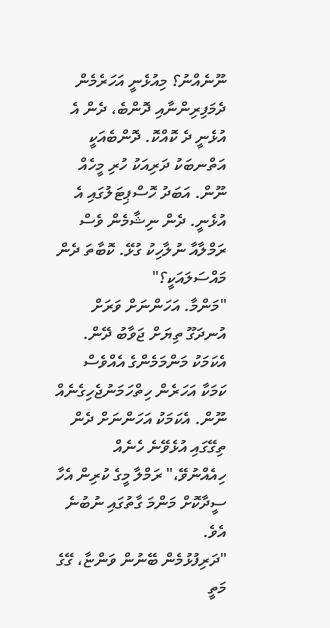ނޫނެއްނު؟ މިއުޅެނީ އަހަރެމެން ދެމަފިރިންނާއި ދޮންބެ، ދެން އެ އުޅެނީ ދެ ކޮއްކޮ. ދޮންބެއަކީ އަތްނބަކު ދަރިއަކު ހުރި މީހެއް ނޫން. އަބަދު ހޮސްޕިޓަލުގައި އެ އުޅެނީ. ދެން ނިޝާމެން ވެސް ރަމްލާއާ ނުލާހިކު ގުޅޭ. ކޮބާތަ ދެން މައްސަލައަކީ؟"
"މަންމާ. އަހަންނަށް ވަރަށް އުނދަގޫ ތިޔަށް ޖަވާބު ދޭން. އެކަމަކު މަންމަމެންގެ އެއްވެސް ކަމަކާ އަހަރެން ހިތްހަމަނުޖެހިގެނެއް ނޫން. އެކަމަކު އަހަންނަށް ދެން ތިގޭގައި އުޅެވޭނެ ހެނެއް ހިއެއްނުވޭ،" ރަމްލާ މީގެ ކުރިން އެހާ ސީދާކޮށް މަންމަ ގާތުގައި ނުބުނެ އެވެ.
"ދަރިފުޅުމެން ބޭނުން ވަންޏާ، ގޭގެ މަތީ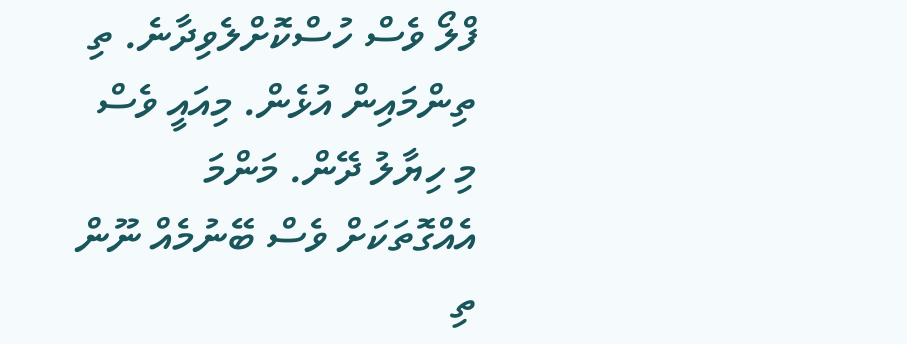ފްލޯ ވެސް ހުސްކޮށްލެވިދާނެ. ތި ތިންމައިން އުޅެން. މިއައީ ވެސް މި ހިޔާލު ދޭން. މަންމަ އެއްގޮތަކަށް ވެސް ބޭނުމެއް ނޫން ތި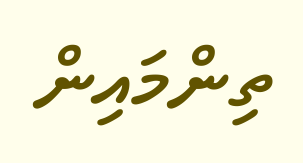ތިންމައިން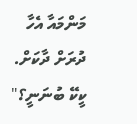މަންމައާ އެހާ ދުރަށް ދާކަށް. ކީކޭ ބުނަނީ؟"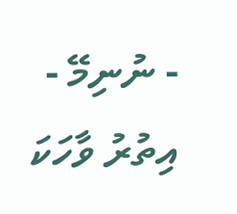- ނުނިމޭ -
އިތުރު ވާހަކަ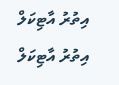އިތުރު އާޓިކަލް
އިތުރު އާޓިކަލް